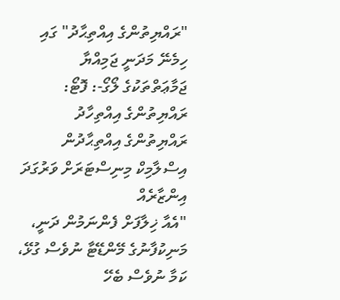"ރައްޔިތުންގެ އިއްތިޙާދު" ގައި ހިމެނޭ މަދަނީ ޖަމިއްޔާ ޖަމާޢަތްތަކުގެ ލޯގޯ-: ފޮޓޯ: ރައްޔިތުންގެ އިއްތިހާދު
ރައްޔިތުންގެ އިއްތިޙާދުން އިސްލާމިކް މިނިސްޓަރަށް ވަރުގަދަ އިންޒާރެއް
"އެއާ ޚިލާފަށް ފެންނަމުން ދަނީ، މަނިކުފާނުގެ މޭންޑޭޓާ ނުވެސް ގުޅޭ، ކަމާ ނުވެސް ބެހޭ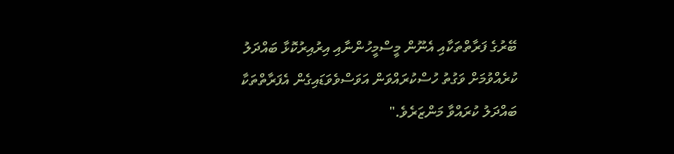ބޭރުގެ ފަރާތްތަކާއި އެނޫން މީސްމީހުންނާއި އިރުއިރުކޮޅާ ބައްދަލު ކުރެއްވުމަށް ވަގުތު ހުސްކުރައްވަން އަވަސްވެވަޑައިގެން އެފަރާތްތަކާ ބައްދަލު ކުރައްވާ މަންޒަރެވެ."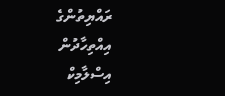ރައްޔިތުންގެ އިއްތިހާދުން އިސްލާމިކް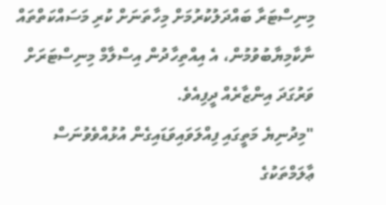މިނިސްޓަރާ ބައްދަލުކުރުމަށް މިހާތަނަށް ކުރި މަސައްކަތްތައް ނާކާމިޔާބުވުމުން، އެ އިއްތިހާދުން އިސްލާމް މިނިސްޓަރަށް ވަރުގަދަ އިންޒާރެއް ދީފިއެވެ.
"މިދުނިޔެ މަތީގައި ފިއްލަވައިވަޑައިގެން އުޅުއްވެވުނަސް ޢާލަމްތަކުގެ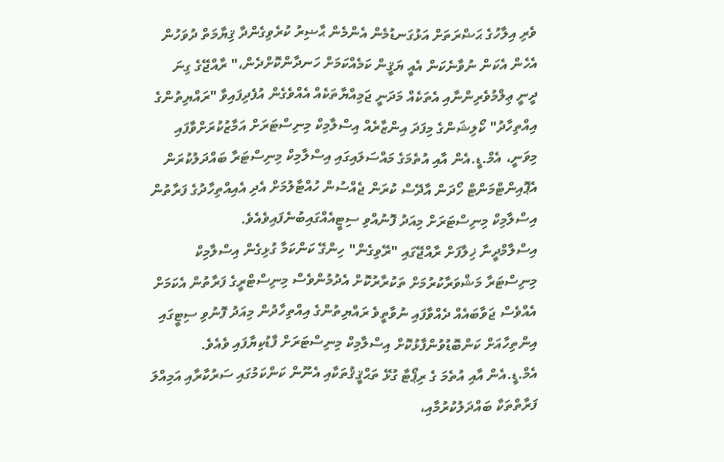ވެރި އިލާހުގެ ޙަޟްރަތަށް އަޅުގަނޑުމެން އެންމެން ޙާޟިރު ކުރެވިގެންދާ ޤިޔާމަތް ދުވަހުން އެހެން އެކަން ނުވާނެކަން އެއީ ޔަޤީން ކަމެއްކަމަށް ހަނދާންކޮށްދެން،" ރާއްޖޭގެ ގިނަ ދީނީ ޢިލްމުވެރިންނާއި އެތަކެއް މަދަނީ ޖަމިއްޔާތަކެއް އެއްވެގެން އުފެދިފައިވާ "ރައްޔިތުންގެ އިއްތިހާދު" ކޯލިޝަންގެ މިފަދަ އިންޒާރެއް އިސްލާމިކް މިނިސްޓަރަށް އަމާޒުކުރަށްވާފައި މިވަނީ، އެމް.ޑީ.އެން އާއި އުތެމަގެ މައްސަލައިގައި އިސްލާމިކް މިނިސްޓަރާ ބައްދަލުކުރަން އެޕޮއިންޓްމަންޓް ހޯދަން އާދޭސް ކުރަން ޖެއްސުން ހުއްޓާލުމަށް އެދި އެއިއްތިހާދުގެ ފަރާތުން އިސްލާމިކް މިނިސްޓަރަށް މިއަދު ފޮނުއްވި ސިޓީއެއްގައިބުނެފައިވެއެވެ.
އިސްލާމްދީނާ ޚިލާފަށް ރާއްޖޭގައި "ރޭވިގެން" ހިންގޭ ކަންކަމާ ގުޅިގެން އިސްލާމިކް މިނިސްޓަރާ މަޝްވަރާކުރުމަށް ތަކުރާރުކޮށް އެދުމުންވެސް މިނިސްޓްރީގެ ފަރާތުން އެކަމަށް އެއްވެސް ޖަވާބައެއް ދެއްވާފައި ނުވާތީވެ ރައްޔިތުންގެ އިއްތިހާދުން މިއަދު ފޮނުވި ސިޓީގައި އިންތިހާއަށް ކަންބޮޑުވުންފާޅުކޮށް އިސްލާމިކް މިނިސްޓަރަށް ފާޑުކިޔާފައި ވެއެވެ.
އެމް.ޑީ.އެން އާއި އުތެމަ ގެ ރިޕޯޓާ ގުޅޭ ތަޙްޤީޤުތަކާއި އެނޫން ކަންކަމުގައި ސަރުކާރާއި އަމިއްލަ ފަރާތްތަކާ ބައްދަލުކުރުމާއި،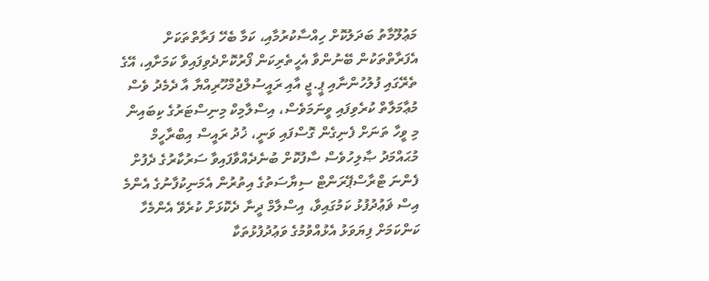މަޢުލޫމާތު ބަދަލުކޮށް ހިއްސާކުރުމާއި، ކަމާ ބެހޭ ފަރާތްތަކަށް އެފަރާތްތަކުން ބޭނުންވާ އެހީތެރިކަން ފޯރުކޮށްދެވިފައިވާ ކަމަށާއި، އޭގެ ތެރޭގައި ފުލުހުންނާއި ޕީ.ޖީ އާއި ރައީސުލްޖުމްހޫރިއްޔާ އާ ދެމެދު ވެސް މުޢާމަލާތް ކުރެވިފައި ވީނަމަވެސް، އިސްލާމިކް މިނިސްޓަރުގެ ކިބައިން މި ވީހާ ތަނަށް ފެނިގެން ގޮސްފައި ވަނީ، ޚުދު ރައީސް އިބްރާހީމް މުޙައްމަދު ޞާލިހުވެސް ސާފުކޮށް ބުނެދެއްވާފައިވާ ސަރުކާރުގެ ދެފުށް ފެންނަ ޓްރާސްޕޭރަންޓް ސިޔާސަތުގެ އިތުރުން އެމަނިކުފާނުގެ އެންމެ އިސް ޥަޢުދުފުޅު ކަމުގައިވާ، އިސްލާމް ދީނާ ދެކޮޅަށް ކުރެވޭ އެންމެހާ ކަންކަމަށް ފިޔަވަޅު އެޅުއްވުމުގެ ވަޢުދުފުޅުތަކާ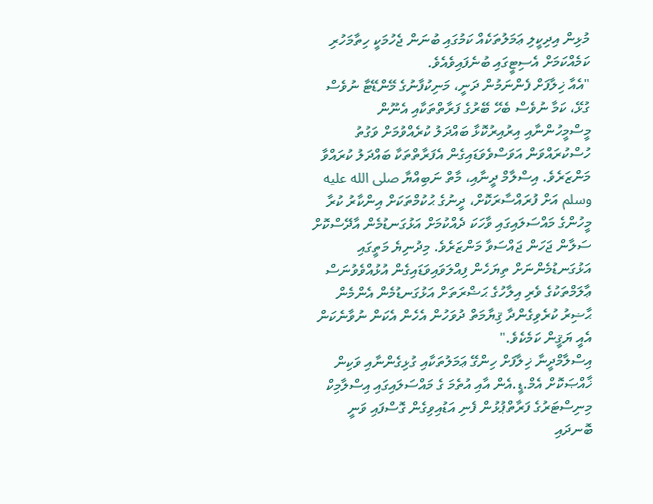މުޅިން އިދިކީލި ޢަމަލުތަކެއް ކަމުގައި ބުނަން ޖެހުމަކީ ހިތާމަހުރި ކަމެއްކަމަށް އެސިޓީގައި ބުނެފައިވެއެވެ.
"އެއާ ޚިލާފަށް ފެންނަމުން ދަނީ، މަނިކުފާނުގެ މޭންޑޭޓާ ނުވެސް ގުޅޭ، ކަމާ ނުވެސް ބެހޭ ބޭރުގެ ފަރާތްތަކާއި އެނޫން މީސްމީހުންނާއި އިރުއިރުކޮޅާ ބައްދަލު ކުރެއްވުމަށް ވަގުތު ހުސްކުރައްވަން އަވަސްވެވަޑައިގެން އެފަރާތްތަކާ ބައްދަލު ކުރައްވާ މަންޒަރެވެ. އިސްލާމް ދީނާއި، މާތް ނަބިއްޔާ صلى الله عليه وسلم އަށް ފުރައްސާރަކޮށް، ދީނުގެ ޙުކުމްތަކަށް އިންކާރު ކުރާ މީހުންގެ މައްސަލައިގައި ވާހަކަ ދެއްކުމަށް އަޅުގަނޑުމެން އާދޭސްކޮށް ސަލާން ޖަހަން ޖައްސަވާ މަންޒަރެވެ. މިދުނިޔެ މަތީގައި އަޅުގަނޑުމެންނަށް ތިޔަހެން ފިއްލަވައިވަޑައިގެން އުޅުއްވެވުނަސް ޢާލަމްތަކުގެ ވެރި އިލާހުގެ ޙަޟްރަތަށް އަޅުގަނޑުމެން އެންމެން ޙާޟިރު ކުރެވިގެންދާ ޤިޔާމަތް ދުވަހުން އެހެން އެކަން ނުވާނެކަން އެއީ ޔަޤީން ކަމެކެވެ."
އިސްލާމްދީނާ ޚިލާފަށް ހިންގޭ ޢަމަލުތަކާއި ގުޅިގެންނާއި ވަކިން ޚާއްޞަކޮށް އެމް.ޑީ.އެން އާއި އުތެމަ ގެ މައްސަލައިގައި އިސްލާމިކް މިނިސްޓަރުގެ ފަރާތްޕުޅުން ފެނި އަޑުއިވިގެން ގޮސްފައި ވަނީ ބޮނދައި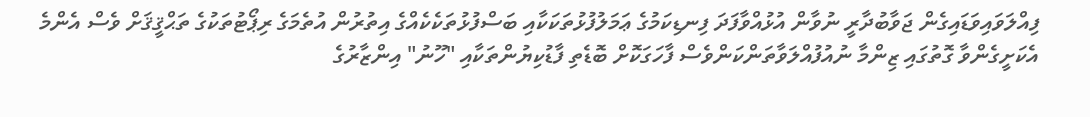ފިއްލަވައިވަޑައިގެން ޖަވާބުދާރީ ނުވާން އުޅުއްވާފަދަ ފިނޑިކަމުގެ ޢަމަލުފުޅުތަކަކާއި ބަސްފުޅުތަކެކެއްގެ އިތުރުން އުތެމަގެ ރިޕޯޓުތަކުގެ ތަޙްޤީޤަށް ވެސް އެންމެ އެކަށީގެންވާ ގޮތުގައި ޒިންމާ ނުއުފުއްލަވާތަންކަންވެސް ފާހަގަކޮށް ބޮޑެތި ފާޑުކިޔުންތަކާއި "ހޫނު" އިންޒާރުގެ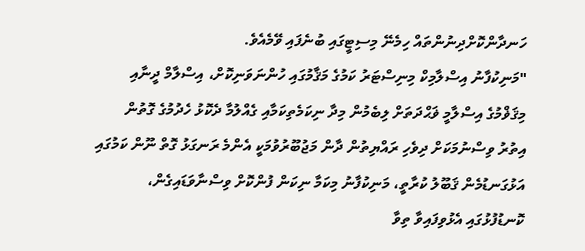ހަނދާންކޮށްދިނުންތައް ހިމެނޭ މިސިޓީގައި ބުނެފައި ވޭމެއެވެ.
"މަނިކުފާނު އިސްލާމިކް މިނިސްޓަރު ކަމުގެ މަޤާމުގައި ހުންނަވަނިކޮށް، އިސްލާމް ދީނާއި މިޤަޥްމުގެ އިސްލާމީ ޥަޙްދަތަށް ލިބެމުން މިދާ ނިކަމެތިކަމާއި ގެއްލުމާ ދެކޮޅު ހެދުމުގެ ގޮތުން އިތުރު ވިސްނުމަކަށް ދިވެހި ރައްޔިތުން ދާން މަޖުބޫރުވުމަކީ އެންމެ ރަނގަޅު ގޮތް ނޫން ކަމުގައި އަޅުގަނޑުމެން ޤަބޫލު ކުރާތީ، މަނިކުފާނު މިކަމާ ނިކަން ފުންކޮށް ވިސްނާވަޑައިގެން، ކޮނޑުފުޅުގައި އެޅުވިފައިވާ ތިވާ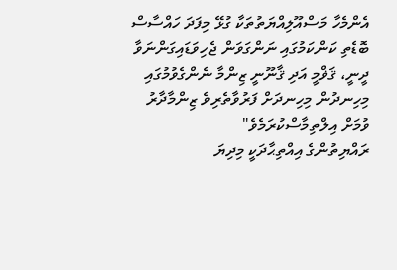އެންމެހާ މަސްއޫލިއްޔަތުތަކާ ގުޅޭ މިފަދަ ހައްސާސް ބޮޑެތި ކަންކަމުގައި ނަންގަވަން ޖެހިވަޑައިގަންނަވާ ދީނީ، ޤަޥްމީ އަދި ޤާނޫނީ ޒިންމާ ނެންގެވުމުގައި މިހިނދުން މިހިނދަށް ފަރުވާތެރިވެ ޒިންމާދާރު ވުމަށް އިލްތިމާސްކުރަމެވެ"
ރައްޔިތުންގެ އިއްތިޙާދަކީ މިދިޔަ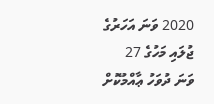2020 ވަނަ އަހަރުގެ ޖުލައި މަހުގެ 27 ވަނަ ދުވަހު ޢާއްމުކޮށް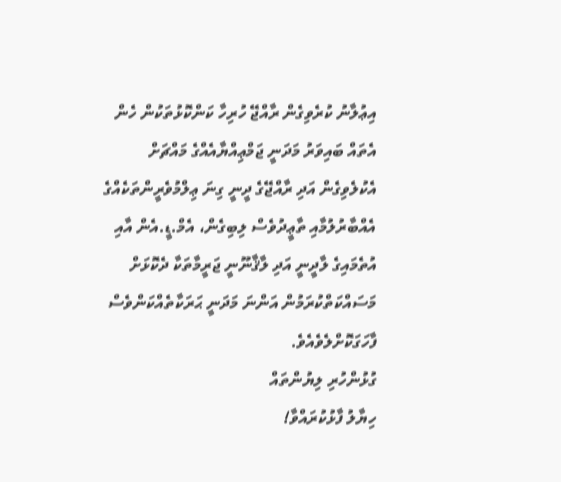އިޢުލާނު ކުރެވިގެން ރާއްޖޭ ހުރިހާ ކަންކޮޅުތަކުން ހެން އެތައް ބައިވަރު މަދަނީ ޖަމްޢިއްޔާއެއްގެ މައްޗަށް އެކުލެވިގެން އަދި ރާއްޖޭގެ ދީނީ ގިނަ ޢިލްމުވެރީންތަކެއްގެ އެއްބާރުލުމާއި ތާޢީދުވެސް ލިބިގެން، އެމް.ޑީ.އެން އާއި އުތެމައިގެ ލާދީނީ އަދި ލާޤާނޫނީ ޖަރީމާތަކާ ދެކޮޅަށް މަސައްކަތްކުރަމުން އަންނަ މަދަނީ ޙަރަކާތެއްކަންވެސް ފާހަގަކޮށްލެވެއެވެ.
ގުޅުންހުރި ލިޔުންތައް
ހިޔާލު ފާޅުކުރައްވާ!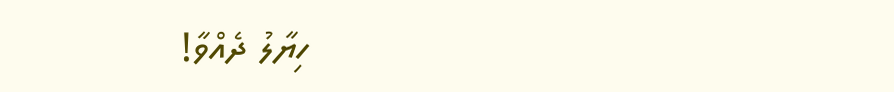ހިޔާލު ދެއްވާ!